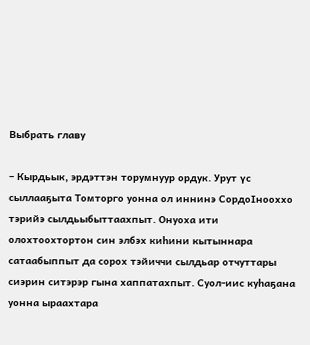Выбрать главу

– Кырдьык, эрдэттэн торумнуур ордук. Урут үс сыллааҕыта Томторго уонна ол иннинэ СордоІнооххо тэрийэ сылдьыбыттаахпыт. Онуоха ити олохтоохтортон син элбэх киһини кытыннара сатаабыппыт да сорох тэйиччи сылдьар отчуттары сиэрин ситэрэр гына хаппатахпыт. Суол-иис куһаҕана уонна ыраахтара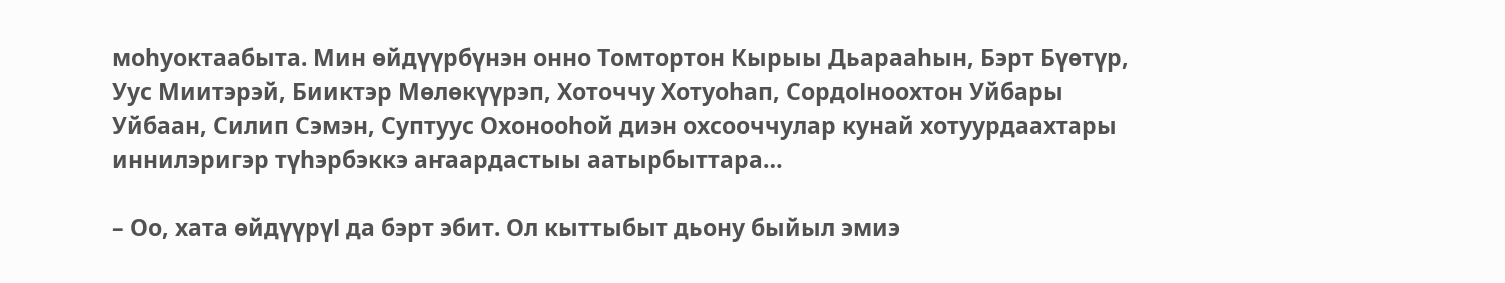моһуоктаабыта. Мин өйдүүрбүнэн онно Томтортон Кырыы Дьарааһын, Бэрт Бүөтүр, Уус Миитэрэй, Бииктэр Мөлөкүүрэп, Хоточчу Хотуоһап, СордоІноохтон Уйбары Уйбаан, Силип Сэмэн, Суптуус Охонооһой диэн охсооччулар кунай хотуурдаахтары иннилэригэр түһэрбэккэ аҥаардастыы аатырбыттара…

– Оо, хата өйдүүрүІ да бэрт эбит. Ол кыттыбыт дьону быйыл эмиэ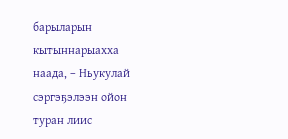барыларын кытыннарыахха наада, – Ньукулай сэргэҕэлээн ойон туран лиис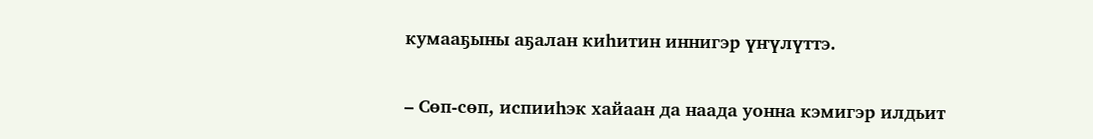кумааҕыны аҕалан киһитин иннигэр үҥүлүттэ.

– Сөп-сөп, испииһэк хайаан да наада уонна кэмигэр илдьит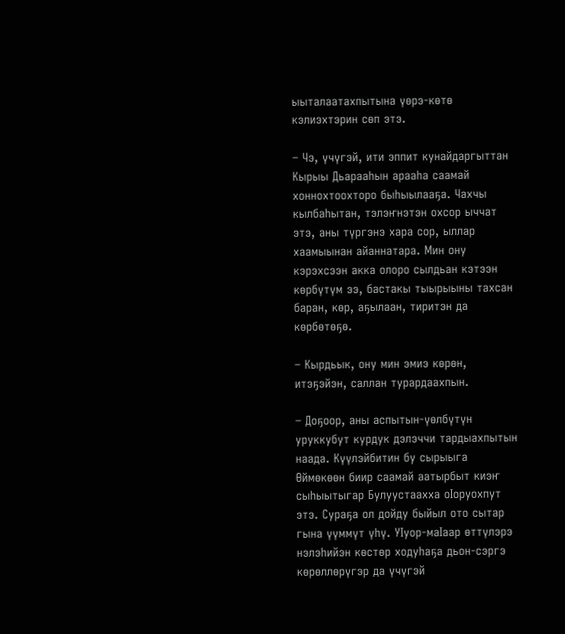ыыталаатахпытына үөрэ-көтө кэлиэхтэрин сөп этэ.

– Чэ, үчүгэй, ити эппит кунайдаргыттан Кырыы Дьарааһын арааһа саамай хоннохтоохторо быһыылааҕа. Чахчы кылбаһытан, тэлэҥнэтэн охсор ыччат этэ, аны түргэнэ хара сор, ыллар хаамыынан айаннатара. Мин ону кэрэхсээн акка олоро сылдьан кэтээн көрбүтүм ээ, бастакы тыырыыны тахсан баран, көр, аҕылаан, тиритэн да көрбөтөҕө.

– Кырдьык, ону мин эмиэ көрөн, итэҕэйэн, саллан турардаахпын.

– Доҕоор, аны аспытын-үөлбүтүн уруккубут курдук дэлэччи тардыахпытын наада. Күүлэйбитин бу сырыыга Өймөкөөн биир саамай аатырбыт киэҥ сыһыытыгар Булуустаахха оІоруохпут этэ. Сураҕа ол дойду быйыл ото сытар гына үүммүт үһү. УІуор-маІаар өттүлэрэ нэлэһийэн көстөр ходуһаҕа дьон-сэргэ көрөллөрүгэр да үчүгэй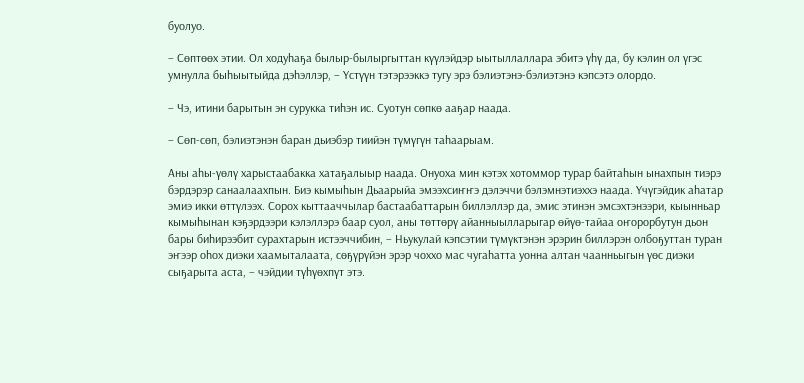буолуо.

– Сөптөөх этии. Ол ходуһаҕа былыр-былыргыттан күүлэйдэр ыытыллаллара эбитэ үһү да, бу кэлин ол үгэс умнулла быһыытыйда дэһэллэр, – Үстүүн тэтэрээккэ тугу эрэ бэлиэтэнэ-бэлиэтэнэ кэпсэтэ олордо.

– Чэ, итини барытын эн сурукка тиһэн ис. Суотун сөпкө ааҕар наада.

– Сөп-сөп, бэлиэтэнэн баран дьиэбэр тиийэн түмүгүн таһаарыам.

Аны аһы-үөлү харыстаабакка хатаҕалыыр наада. Онуоха мин кэтэх хотоммор турар байтаһын ынахпын тиэрэ бэрдэрэр санаалаахпын. Биэ кымыһын Дьаарыйа эмээхсиҥҥэ дэлэччи бэлэмнэтиэххэ наада. Үчүгэйдик аһатар эмиэ икки өттүлээх. Сорох кыттааччылар бастаабаттарын биллэллэр да, эмис этинэн эмсэхтэнээри, кыынньар кымыһынан кэҕэрдээри кэлэллэрэ баар суол, аны төттөрү айанныылларыгар өйүө-тайаа оҥорорбутун дьон бары биһирээбит сурахтарын истээччибин, – Ньукулай кэпсэтии түмүктэнэн эрэрин биллэрэн олбоҕуттан туран эҥээр оһох диэки хаамыталаата, сөҕүрүйэн эрэр чоххо мас чугаһатта уонна алтан чаанньыгын үөс диэки сыҕарыта аста, – чэйдии түһүөхпүт этэ.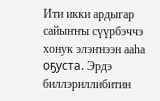Ити икки ардыгар сайыҥҥы сүүрбэччэ хонук элэҥнээн ааһа оҕуста. Эрдэ биллэриллибитин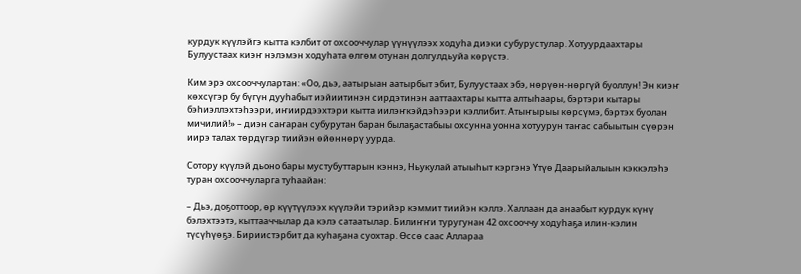курдук күүлэйгэ кытта кэлбит от охсооччулар үүнүүлээх ходуһа диэки субурустулар. Хотуурдаахтары Булуустаах киэҥ нэлэмэн ходуһата өлгөм отунан долгулдьуйа көрүстэ.

Ким эрэ охсооччулартан: «Оо, дьэ, аатырыан аатырбыт эбит, Булуустаах эбэ, нөрүөн-нөргүй буоллун! Эн киэҥ көхсүгэр бу бүгүн дууһабыт иэйиитинэн сирдэтинэн ааттаахтары кытта алтыһаары, бэртэри кытары бэһиэллэхтэһээри, иҥиирдээхтэри кытта иилэҥкэйдэһээри кэллибит. Атыҥырыы көрсүмэ, бэртэх буолан мичилий!» – диэн саҥаран субурутан баран былаҕастабыы охсунна уонна хотуурун таҥас сабыытын сүөрэн иирэ талах төрдүгэр тиийэн өйөннөрү уурда.

Сотору күүлэй дьоно бары мустубуттарын кэннэ, Ньукулай атыыһыт кэргэнэ Үтүө Даарыйалыын кэккэлэһэ туран охсооччуларга туһаайан:

– Дьэ, доҕоттоор, өр күүтүүлээх күүлэйи тэрийэр кэммит тиийэн кэллэ. Халлаан да анаабыт курдук күнү бэлэхтээтэ, кыттааччылар да кэлэ сатаатылар. Билиҥҥи туругунан 42 охсооччу ходуһаҕа илин-кэлин түсүһүөҕэ. Бириистэрбит да куһаҕана суохтар. Өссө саас Аллараа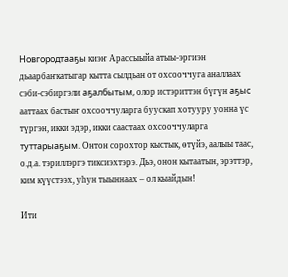Новгородтааҕы киэҥ Арассыыйа атыы-эргиэн дьаарбаҥкатыгар кытта сылдьан от охсооччуга аналлаах сэби-сэбиргэли аҕалбытым, олор истэриттэн бүгүн аҕыс ааттаах бастыҥ охсооччуларга буускап хотууру уонна үс түргэн, икки эдэр, икки саастаах охсооччуларга туттарыаҕым. Онтон сорохтор кыстык, өтүйэ, аалыы таас, о.д.а. тэриллэргэ тиксиэхтэрэ. Дьэ, онон кытаатын, эрэттэр, ким күүстээх, уһун тыыннаах – ол кыайдын!

Ити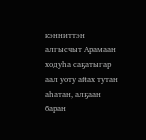кэнниттэн алгысчыт Арамаан ходуһа саҕатыгар аал уоту айах тутан аһатан, алҕаан баран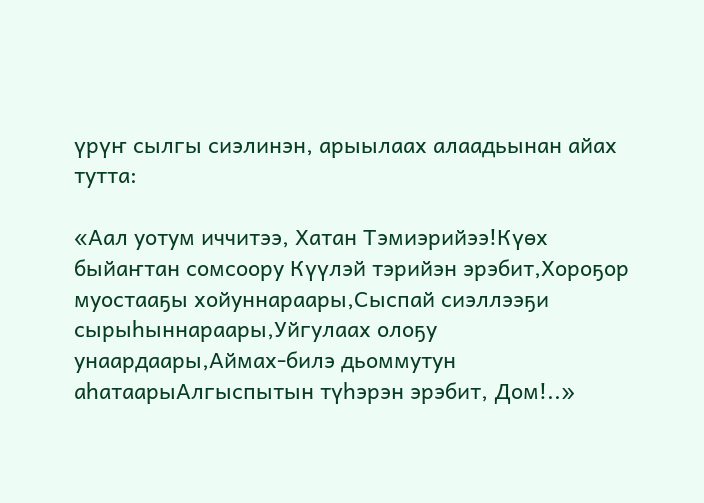үрүҥ сылгы сиэлинэн, арыылаах алаадьынан айах тутта:

«Аал уотум иччитээ, Хатан Тэмиэрийээ!Күөх быйаҥтан сомсоору Күүлэй тэрийэн эрэбит,Хороҕор муостааҕы хойуннараары,Сыспай сиэллээҕи сырыһыннараары,Уйгулаах олоҕу унаардаары,Аймах-билэ дьоммутун аһатаарыАлгыспытын түһэрэн эрэбит, Дом!..»